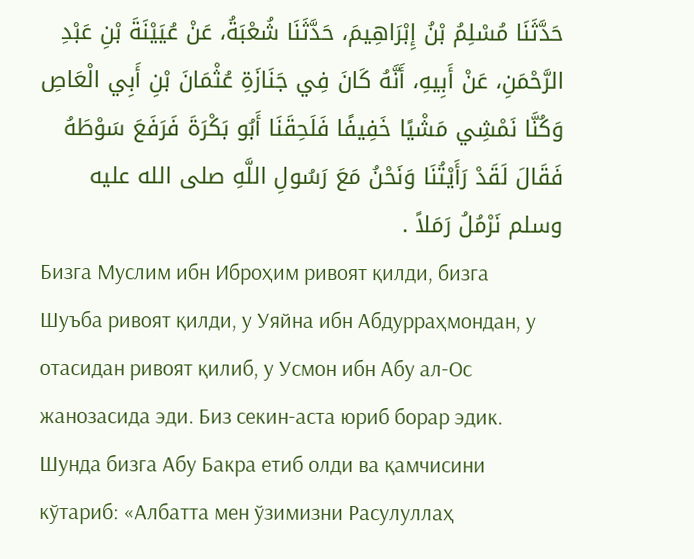حَدَّثَنَا مُسْلِمُ بْنُ إِبْرَاهِيمَ، حَدَّثَنَا شُعْبَةُ، عَنْ عُيَيْنَةَ بْنِ عَبْدِ الرَّحْمَنِ، عَنْ أَبِيهِ، أَنَّهُ كَانَ فِي جَنَازَةِ عُثْمَانَ بْنِ أَبِي الْعَاصِ وَكُنَّا نَمْشِي مَشْيًا خَفِيفًا فَلَحِقَنَا أَبُو بَكْرَةَ فَرَفَعَ سَوْطَهُ فَقَالَ لَقَدْ رَأَيْتُنَا وَنَحْنُ مَعَ رَسُولِ اللَّهِ صلى الله عليه وسلم نَرْمُلُ رَمَلاً .
Бизга Муслим ибн Иброҳим ривоят қилди, бизга Шуъба ривоят қилди, у Уяйна ибн Абдурраҳмондан, у отасидан ривоят қилиб, у Усмон ибн Абу ал-Ос жанозасида эди. Биз секин-аста юриб борар эдик. Шунда бизга Абу Бакра етиб олди ва қамчисини кўтариб: «Албатта мен ўзимизни Расулуллаҳ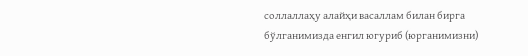соллаллаҳу алайҳи васаллам билан бирга бўлганимизда енгил югуриб (юрганимизни)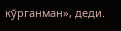кўрганман», деди.